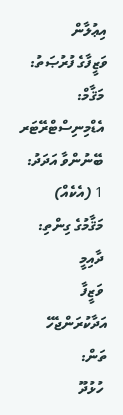އިޢުލާން
ވަޒީފާގެ ފުރުޞަތު:
 މަޤާމް:
 އެޑްމިނިސްޓްރޭޓަރ
 ބޭނުންވާ އަދަދު:
 1 (އެކެއް)
 މަޤާމުގެ ގިންތި:
 ދާއިމީ
 ވަޒީފާ އަދާކުރަންޖެހޭ ތަން:
 ހުޅުދޫ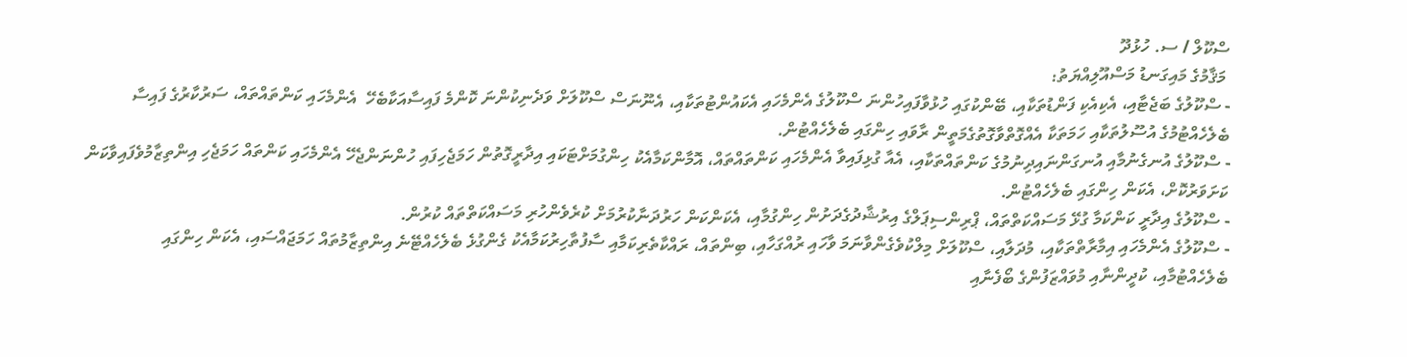ސްކޫލް / ސ. ހުޅުދޫ
 މަޤާމުގެ މައިގަނޑު މަސްއޫލިއްޔަތު:
- ސްކޫލުގެ ބަޖެޓާއި، އެކިއެކި ފަންޑުތަކާއި، ބޭންކުގައި ހުޅުވާފައިހުންނަ ސްކޫލުގެ އެންމެހައި އެކައުންޓުތަކާއި، އެނޫނަސް ސްކޫލަށް ވަދެނިކުންނަ ކޮންމެ ފައިސާއަކާބެހޭ  އެންމެހައި ކަންތައްތައް، ސަރުކާރުގެ ފައިސާ ބެލެހެއްޓުމުގެ އުސޫލުތަކާއި ހަމަތަކާ އެއްގޮތްވާގޮތުގެމަތީން ރާވައި ހިންގައި ބެލެހެއްޓުން.
- ސްކޫލުގެ އުނގެނުމާއި އުނގަންނައިދިނުމުގެ ކަންތައްތަކާއި، އެއާ ގުޅިފައިވާ އެންމެހައި ކަންތައްތައް، އޮމާންކަމާއެކު ހިންގުމަށްޓަކައި އިދާރީގޮތުން ހަމަޖެހިފައި ހުންނަންޖެހޭ އެންމެހައި ކަންތައް ހަމަޖެހި އިންތިޒާމުވެފައިވާކަން ކަށަވަރުކޮށް، އެކަން ހިންގައި ބެލެހެއްޓުން.
- ސްކޫލުގެ އިދާރީ ކަންކަމާ ގުޅޭ މަސައްކަތްތައް، ޕްރިންސިޕަލްގެ އިރުޝާދުގެދަށުން ހިންގުމާއި، އެކަންކަން ހަރުދަނާކުރުމަށް ކުރެވެންހުރި މަސައްކަތްތައް ކުރުން.
- ސްކޫލުގެ އެންމެހައި އިމާރާތްތަކާއި، މުދަލާއި، ސްކޫލަށް މިލްކުވެގެންވާނަމަ ވާހައި ރުއްގަހާއި، ބިންތައް، ރައްކާތެރިކަމާއި ސާފުތާހިރުކަމާއެކު ގެންގުޅެ ބެލެހެއްޓޭނެ އިންތިޒާމުތައް ހަމަޖައްސައި، އެކަން ހިންގައި ބެލެހެއްޓުމާއި، ކުދީންނާއި މުވައްޒަފުންގެ ބޯފެނާއި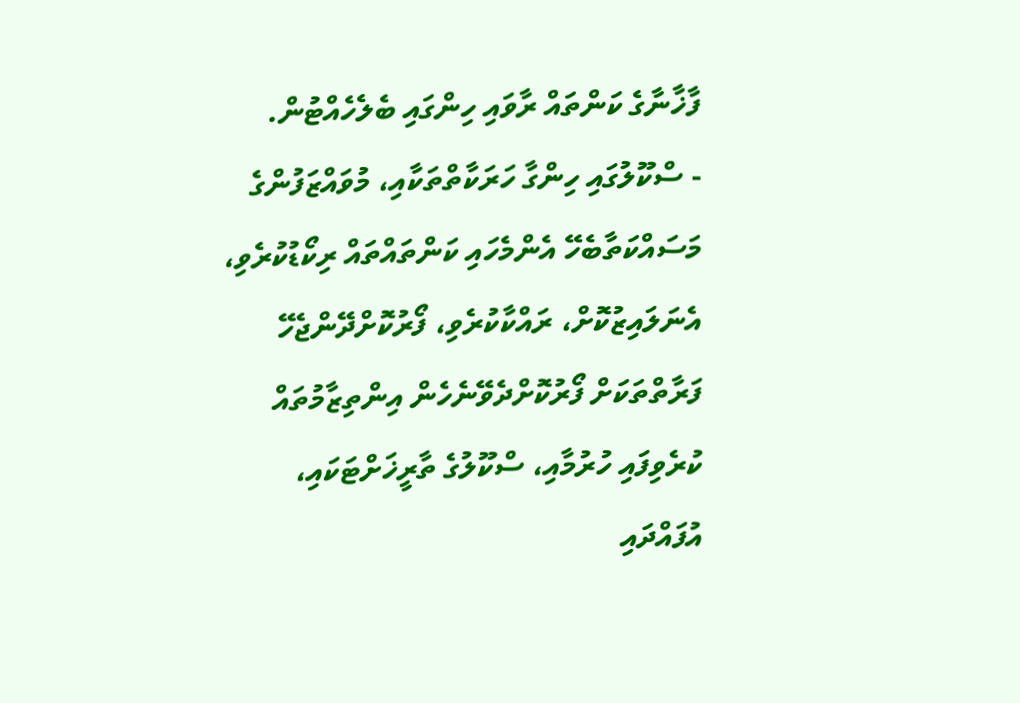ފާޚާނާގެ ކަންތައް ރާވައި ހިންގައި ބެލެހެއްޓުން.
- ސްކޫލުގައި ހިންގާ ހަރަކާތްތަކާއި، މުވައްޒަފުންގެ މަސައްކަތާބެހޭ އެންމެހައި ކަންތައްތައް ރިކޯޑުކުރެވި، އެނަލައިޒުކޮށް، ރައްކާކުރެވި، ފޯރުކޮށްދޭންޖެހޭ ފަރާތްތަކަށް ފޯރުކޮށްދެވޭނެހެން އިންތިޒާމުތައް ކުރެވިފައި ހުރުމާއި، ސްކޫލުގެ ތާރީޚަށްޓަކައި، އުފައްދައި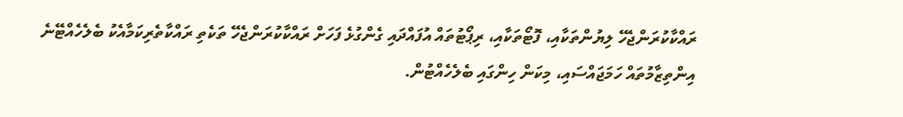ރައްކާކުރަންޖެހޭ ލިޔުންތަކާއި، ފޮޓޯތަކާއި، ރިޕޯޓުތައް އުފައްދައި ގެންގުޅެ ފަހަށް ރައްކާކުރަންޖެހޭ ތަކެތި ރައްކާތެރިކަމާއެކު ބެލެހެއްޓޭނެ އިންތިޒާމުތައް ހަމަޖައްސައި، މިކަން ހިންގައި ބެލެހެއްޓުން.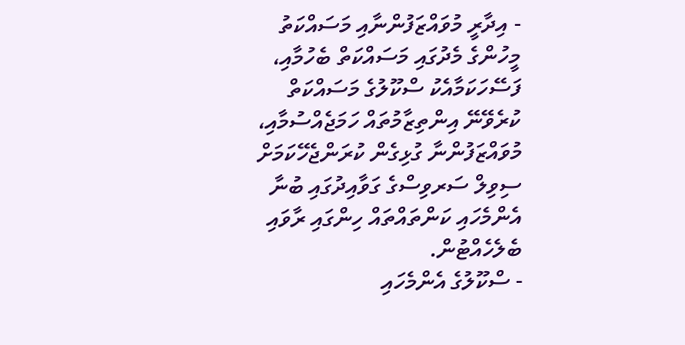- އިދާރީ މުވައްޒަފުންނާއި މަސައްކަތު މީހުންގެ މެދުގައި މަސައްކަތް ބެހުމާއި، ފަސޭހަކަމާއެކު ސްކޫލުގެ މަސައްކަތް ކުރެވޭނޭ އިންތިޒާމުތައް ހަމަޖެއްސުމާއި، މުވައްޒަފުންނާ ގުޅިގެން ކުރަންޖެހޭކަމަށް ސިވިލް ސަރވިސްގެ ގަވާއިދުގައި ބުނާ އެންމެހައި ކަންތައްތައް ހިންގައި ރާވައި ބެލެހެއްޓުން.
- ސްކޫލުގެ އެންމެހައި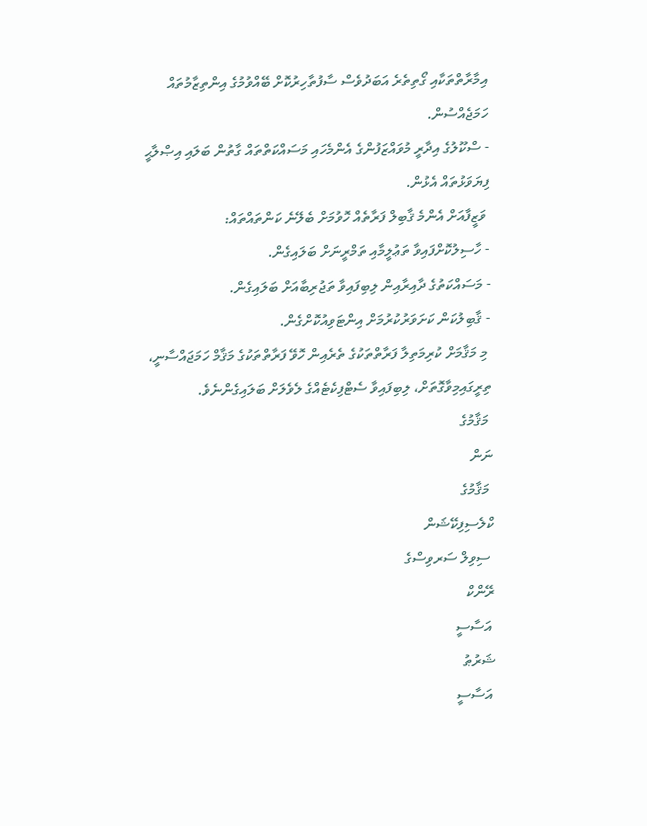އިމާރާތްތަކާއި ގޯތިތެރެ އަބަދުވެސް ސާފުތާހިރުކޮށް ބޭއްވުމުގެ އިންތިޒާމުތައް ހަމަޖެއްސުން.
- ސްކޫލުގެ އިދާރީ މުވައްޒަފުންގެ އެންމެހައި މަސައްކަތްތައް ގާތުން ބަލައި އިޞްލާޙީ ފިޔަވަޅުތައް އެޅުން.
 ވަޒީފާއަށް އެންމެ ޤާބިލް ފަރާތެއް ހޮވުމަށް ބެލޭނެ ކަންތައްތައް:
- ހާސިލުކޮށްފައިވާ ތަޢުލީމާއި ތަމްރީނަށް ބަލައިގެން.
- މަސައްކަތުގެ ދާއިރާއިން ލިބިފައިވާ ތަޖުރިބާއަށް ބަލައިގެން.
- ޤާބިލުކަން ކަށަވަރުކުރުމަށް އިންޓަވިއުކޮށްގެން.
 މި މަޤާމަށް ކުރިމަތިލާ ފަރާތްތަކުގެ ތެރެއިން ހޮވޭ ފަރާތްތަކުގެ މަޤާމް ހަމަޖައްސާނީ، ތިރީގައިމިވާގޮތަށް، ލިބިފައިވާ ސެޓްފިކެޓެއްގެ ލެވެލަށް ބަލައިގެންނެވެ.
 މަޤާމުގެ
ނަން
 މަޤާމުގެ
ކްލެސިފިކޭޝަން
 ސިވިލް ސަރވިސްގެ
ރޭންކް
 އަސާސީ
ޝަރުޠު
 އަސާސީ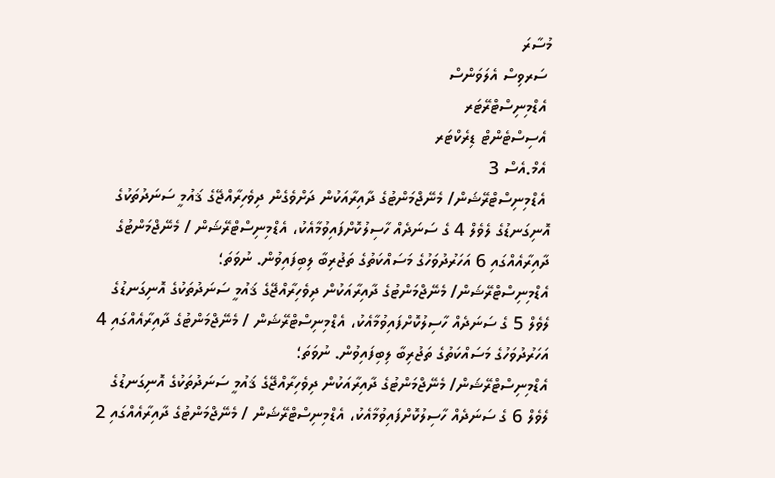މުސާރަ
 ސަރވިސް އެލަވަންސް
 އެޑްމިނިސްޓްރޭޓަރ
 އެސިސްޓެންޓް ޑިރެކްޓަރ
 އެމް.އެސް 3
 އެޑްމިނިސްޓްރޭޝަން/ މެނޭޖްމަންޓުގެ ދާއިރާއަކުން ދަށްވެގެން ދިވެހިރާއްޖޭގެ ޤައުމީ ސަނަދުތަކުގެ އޮނިގަނޑުގެ ލެވެލް 4 ގެ ސަނަދެއް ހާސިލުކޮށްފައިވުމާއެކު، އެޑްމިނިސްޓްރޭޝަން / މެނޭޖްމަންޓުގެ ދާއިރާއެއްގައި 6 އަހަރުދުވަހުގެ މަސައްކަތުގެ ތަޖުރިބާ ލިބިފައިވުން. ނުވަތަ؛
އެޑްމިނިސްޓްރޭޝަން/ މެނޭޖްމަންޓުގެ ދާއިރާއަކުން ދިވެހިރާއްޖޭގެ ޤައުމީ ސަނަދުތަކުގެ އޮނިގަނޑުގެ ލެވެލް 5 ގެ ސަނަދެއް ހާސިލުކޮށްފައިވުމާއެކު، އެޑްމިނިސްޓްރޭޝަން / މެނޭޖްމަންޓުގެ ދާއިރާއެއްގައި 4 އަހަރުދުވަހުގެ މަސައްކަތުގެ ތަޖުރިބާ ލިބިފައިވުން. ނުވަތަ؛
އެޑްމިނިސްޓްރޭޝަން/ މެނޭޖްމަންޓުގެ ދާއިރާއަކުން ދިވެހިރާއްޖޭގެ ޤައުމީ ސަނަދުތަކުގެ އޮނިގަނޑުގެ ލެވެލް 6 ގެ ސަނަދެއް ހާސިލުކޮށްފައިވުމާއެކު، އެޑްމިނިސްޓްރޭޝަން / މެނޭޖްމަންޓުގެ ދާއިރާއެއްގައި 2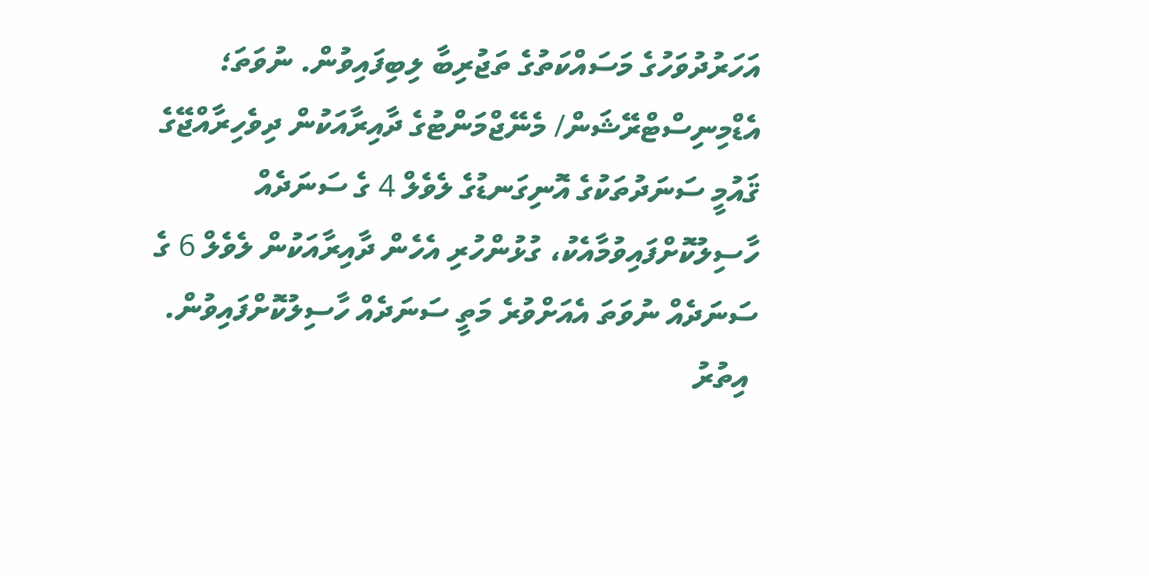އަހަރުދުވަހުގެ މަސައްކަތުގެ ތަޖުރިބާ ލިބިފައިވުން. ނުވަތަ؛
އެޑްމިނިސްޓްރޭޝަން/ މެނޭޖްމަންޓުގެ ދާއިރާއަކުން ދިވެހިރާއްޖޭގެ ޤައުމީ ސަނަދުތަކުގެ އޮނިގަނޑުގެ ލެވެލް 4 ގެ ސަނަދެއް ހާސިލުކޮށްފައިވުމާއެކު، ގުޅުންހުރި އެހެން ދާއިރާއަކުން ލެވެލް 6 ގެ ސަނަދެއް ނުވަތަ އެއަށްވުރެ މަތީ ސަނަދެއް ހާސިލުކޮށްފައިވުން.
 އިތުރު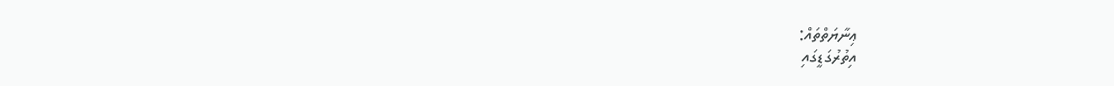ޢިނާޔަތްތައް:
އިތުރުގަޑީގައި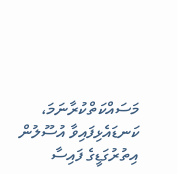މަސައްކަތްކުރާނަމަ، ކަނޑައެޅިފައިވާ އުސޫލުން އިތުރުގަޑީގެ ފައިސާ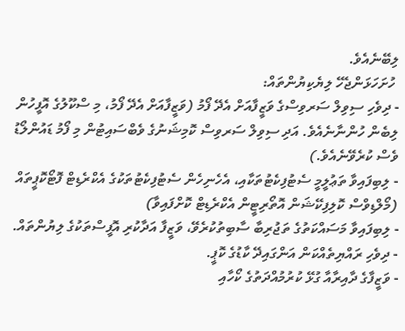ލިބޭނެއެވެ.
 ހުށަހަޅަންޖެހޭ ލިޔެކިޔުންތައް:
- ދިވެހި ސިވިލް ސަރވިސްގެ ވަޒީފާއަށް އެދޭ ފޯމު (ވަޒީފާއަށް އެދޭ ފޯމު، މި ސްކޫލުގެ އޮފީހުން ލިބެން ހުންނާނެއެވެ. އަދި ސިވިލް ސަރވިސް ކޮމިޝަނުގެ ވެބްސައިޓުން މި ފޯމު ޑައުންލޯޑު ވެސް ކުރެވޭނެއެވެ.)
- ލިބިފައިވާ ތަޢުލީމީ ސެޓުފިކެޓުތަކާއި، އެހެނިހެން ސެޓުފިކެޓުތަކުގެ އެކްރެޑިޓް ފޮޓޯކޮޕީތައް (މޯލްޑިވްސް ކޮލިފިކޭޝަން އޮތޯރިޓީން އެކްރެޑިޓް ކޮށްފައިވާ)
- ލިބިފައިވާ މަސައްކަތުގެ ތަޖުރިބާ ސާބިތުކުރެވޭ، ވަޒީފާ އަދާކުރި އޮފީސްތަކުގެ ލިޔުންތައް.
- ދިވެހި ރައްޔިތެއްކަން އަންގައިދޭ ކާޑުގެ ކޮޕީ.
- ވަޒީފާގެ ދާއިރާއާ ގުޅޭ ކުރުމުއްދަތުގެ ކޯހާއި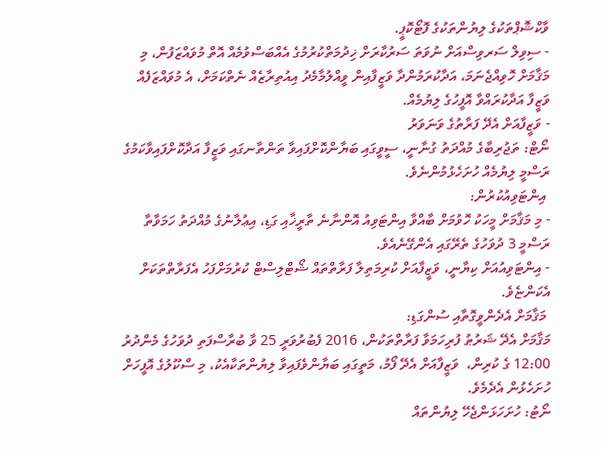ވާކްޝޮޕްތަކުގެ ލިޔުންތަކުގެ ފޮޓޯކޮޕީ.
- ސިވިލް ސަރވިސްއަށް ނުވަތަ ސަރުކާރަށް ޚިދުމަތްކުރުމުގެ އެއްބަސްވުމެއް އޮތް މުވައްޒަފުން، މި މަޤާމަށް ހޮވިއްޖެނަމަ، އަދާކުރަމުންދާ ވަޒީފާއިން ވީއްލުމާމެދު އިއުތިރާޒެއް ނެތްކަމަށް، އެ މުވައްޒަފެއް ވަޒީފާ އަދާކުރައްވާ އޮފީހުގެ ލިޔުމެއް.
- ވަޒީފާއަށް އެދޭ ފަރާތުގެ ވަނަވަރު
ނޯޓް: ތަޖުރިބާގެ މުއްދަތު ގުނާނީ، ސީވީގައި ބަޔާންކޮށްފައިވާ ތަންތާނގައި ވަޒީފާ އަދާކޮށްފައިވާކަމުގެ ރަސްމީ ލިޔުމެއް ހުށަހެޅުމުންނެވެ.
 އިންޓަވިއުކުރުން:
- މި މަޤާމަށް މީހަކު ހޮވުމަށް ބާއްވާ އިންޓަވިއު އޮންނާނެ ތާރީޚާއި ގަޑި، އިޢުލާނުގެ މުއްދަތު ހަމަވާތާ ރަސްމީ 3 ދުވަހުގެ ތެރޭގައި އެންގޭނެއެވެ.
- އިންޓަވިއުއަށް ކިޔާނީ، ވަޒީފާއަށް ކުރިމަތިލާ ފަރާތްތައް ޝޯޓްލިސްޓް ކުރުމަށްފަހު އެފަރާތްތަކަށް އެކަންޏެވެ.
 މަޤާމަށް އެދެންވީގޮތާއި ސުންގަޑި:
މަޤާމަށް އެދޭ ޝަރުޠު ފުރިހަމަވާ ފަރާތްތަކުން، 2016 ފެބުރުވަރީ 25 ވާ ބުރާސްފަތި ދުވަހުގެ މެންދުރު 12:00 ގެ ކުރިން،  ވަޒީފާއަށް އެދޭ ފޯމު، މަތީގައި ބަޔާންވެފައިވާ ލިޔުންތަކާއެކު، މި ސްކޫލުގެ އޮފީހަށް ހުށަހެޅުން އެދެމެވެ.
ނޯޓު: ހުށަހަޅަންޖެހޭ ލިޔުންތައް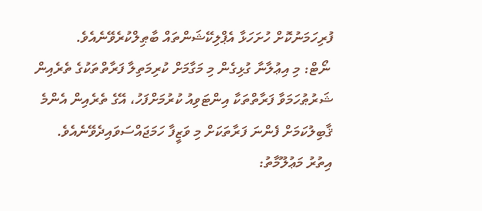ފުރިހަމަނުކޮށް ހުށަހަޅާ އެޕްލިކޭޝަންތައް ބާޠިލްކުރެވޭނެއެވެ.
 ނޯޓް: މި އިޢުލާނާ ގުޅިގެން މި މަގާމަށް ކުރިމަތިލާ ފަރާތްތަކުގެ ތެރެއިން ޝަރުޠުހަމަވާ ފަރާތްތަކާ އިންޓަވިއު ކުރުމަށްފަހު، އޭގެ ތެރެއިން އެންމެ ޤާބިލުކަމަށް ފެންނަ ފަރާތަކަށް މި ވަޒީފާ ހަމަޖައްސަވައިދެވޭނެއެވެ.
އިތުރު މަޢުލޫމާތު: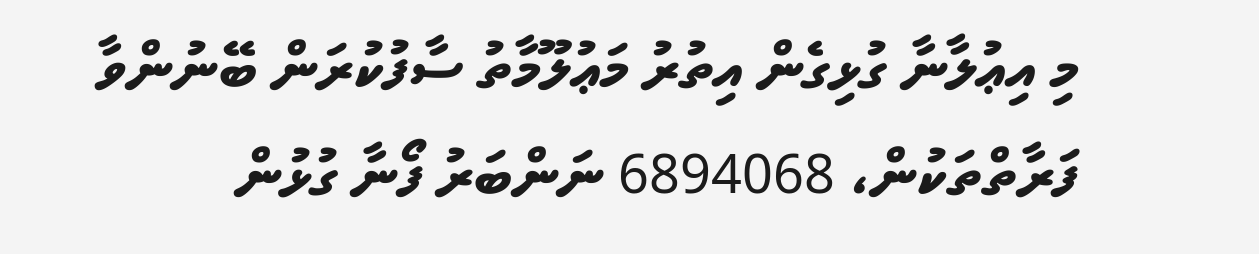މި އިޢުލާނާ ގުޅިގެން އިތުރު މަޢުލޫމާތު ސާފުކުރަން ބޭނުންވާ ފަރާތްތަކުން، 6894068 ނަންބަރު ފޯނާ ގުޅުން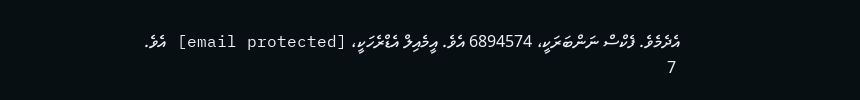އެދެމެވެ. ފެކްސް ނަންބަރަކީ، 6894574 އެވެ. އީމެއިލް އެޑްރެހަކީ، [email protected] އެވެ.
 7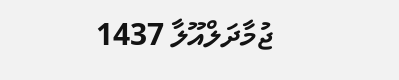ޖުމާދަލްއޫލާ 1437